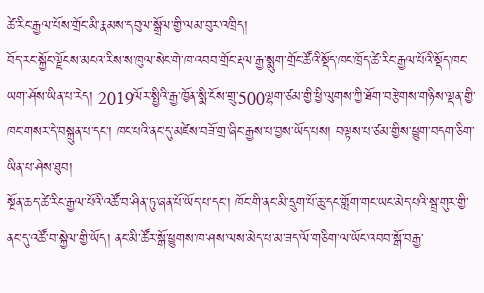ཚེ་རིང་རྒྱལ་པོས་གྲོང་མི་རྣམས་དབུལ་སྒྲོལ་གྱི་ལམ་བུར་འཁྲིད།
བོད་རང་སྐྱོང་ལྗོངས་མངའ་རིས་ས་ཁུལ་སེང་གེ་ཁ་འབབ་གྲོང་རྡལ་རྒྱ་སྨུག་གྲོང་ཚོའི་སྡོད་ཁང་ཁྲོད་ཚེ་རིང་རྒྱལ་པོའི་སྡོད་ཁང་ཡག་ཤོས་ཡིན་པ་རེད། 2019ལོར་སྤྱིའི་རྒྱ་ཁྱོན་སྨི་ངོས་གྲུ་500ལྷག་ཙམ་གྱི་ཕྱི་ལུགས་ཀྱི་ཐོག་བརྩེགས་གཉིས་ལྡན་གྱི་ཁང་གསར་དེ་བསྐྲུན་པ་དང་། ཁང་པའི་ནང་དུ་མཛེས་བཟོ་གྲ་ཞིང་རྒྱས་པ་བྱས་ཡོད་པས། བལྟས་པ་ཙམ་གྱིས་ཕྱུག་བདག་ཅིག་ཡིན་པ་ཤེས་ཐུབ།
སྔོན་ཆད་ཚེ་རིང་རྒྱལ་པོའི་འཚོ་བ་ཤིན་ཏུ་ཞན་པོ་ཡོད་པ་དང་། ཁོང་གི་ནང་མི་དྲུག་པོ་ཆུ་དང་གློག་གང་ཡང་མེད་པའི་སྦྲ་གུར་གྱི་ནང་དུ་འཚོ་བ་སྐྱེལ་གྱི་ཡོད། ནང་མི་ཚོར་སྒོ་ཕྱུགས་ཁ་ཤས་ལས་མེད་པ་མ་ཟད་ལོ་གཅིག་ལ་ཡོང་འབབ་སྒོ་བརྒྱ་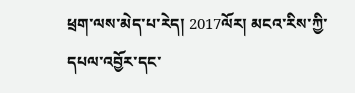ཕྲག་ལས་མེད་པ་རེད། 2017ལོར། མངའ་རིས་ཀྱི་དཔལ་འབྱོར་དང་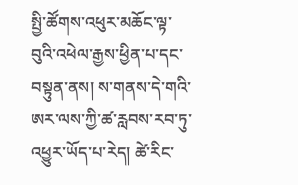སྤྱི་ཚོགས་འཕུར་མཆོང་ལྟ་བུའི་འཕེལ་རྒྱས་ཕྱིན་པ་དང་བསྟུན་ནས། ས་གནས་དེ་གའི་ཨར་ལས་ཀྱི་ཚ་རླབས་རབ་ཏུ་འཕྱུར་ཡོད་པ་རེད། ཚེ་རིང་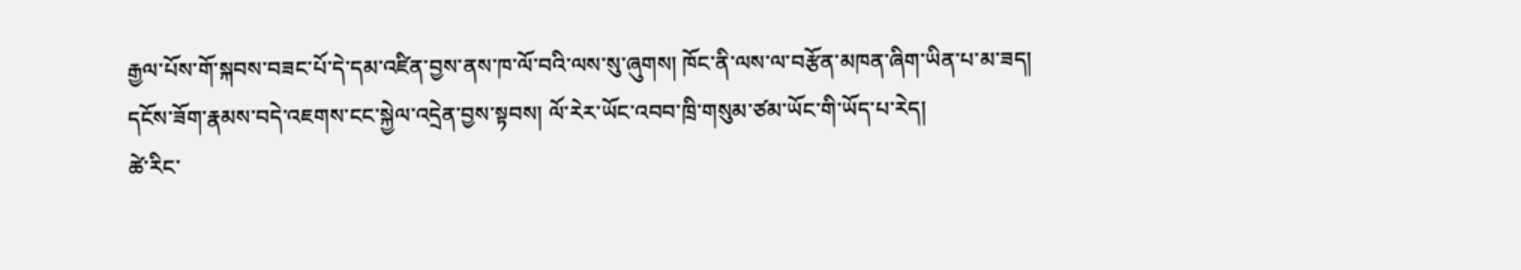རྒྱལ་པོས་གོ་སྐབས་བཟང་པོ་དེ་དམ་འཛིན་བྱས་ནས་ཁ་ལོ་བའི་ལས་སུ་ཞུགས། ཁོང་ནི་ལས་ལ་བརྩོན་མཁན་ཞིག་ཡིན་པ་མ་ཟད། དངོས་ཟོག་རྣམས་བདེ་འཇགས་ངང་སྐྱེལ་འདྲེན་བྱས་སྟབས། ལོ་རེར་ཡོང་འབབ་ཁྲི་གསུམ་ཙམ་ཡོང་གི་ཡོད་པ་རེད།
ཚེ་རིང་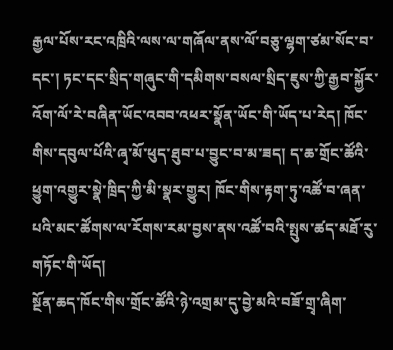རྒྱལ་པོས་རང་འཁྲིའི་ལས་ལ་གཞོལ་ནས་ལོ་བཅུ་ལྷག་ཙམ་སོང་བ་དང་། ཏང་དང་སྲིད་གཞུང་གི་དམིགས་བསལ་སྲིད་ཇུས་ཀྱི་རྒྱབ་སྐྱོར་འོག་ལོ་རེ་བཞིན་ཡོང་འབབ་འཕར་སྣོན་ཡོང་གི་ཡོད་པ་རེད། ཁོང་གིས་དབུལ་པོའི་ཞྭ་མོ་ཕུད་ཐུབ་པ་བྱུང་བ་མ་ཟད། ད་ཆ་གྲོང་ཚོའི་ཕྱུག་འགྱུར་སྣེ་ཁྲིད་ཀྱི་མི་སྣར་གྱུར། ཁོང་གིས་རྟག་ཏུ་འཚོ་བ་ཞན་པའི་མང་ཚོགས་ལ་རོགས་རམ་བྱས་ནས་འཚོ་བའི་སྤུས་ཚད་མཐོ་རུ་གཏོང་གི་ཡོད།
སྔོན་ཆད་ཁོང་གིས་གྲོང་ཚོའི་ཉེ་འགྲམ་དུ་བྱེ་མའི་བཟོ་གྲྭ་ཞིག་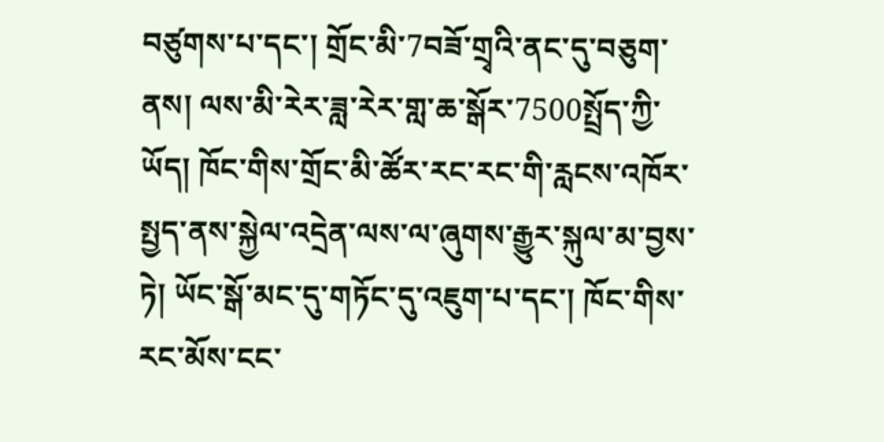བཙུགས་པ་དང་། གྲོང་མི་7བཟོ་གྲྭའི་ནང་དུ་བཅུག་ནས། ལས་མི་རེར་ཟླ་རེར་གླ་ཆ་སྒོར་7500སྤྲོད་ཀྱི་ཡོད། ཁོང་གིས་གྲོང་མི་ཚོར་རང་རང་གི་རླངས་འཁོར་སྤྱད་ནས་སྐྱེལ་འདྲེན་ལས་ལ་ཞུགས་རྒྱུར་སྐུལ་མ་བྱས་ཏེ། ཡོང་སྒོ་མང་དུ་གཏོང་དུ་འཇུག་པ་དང་། ཁོང་གིས་རང་མོས་ངང་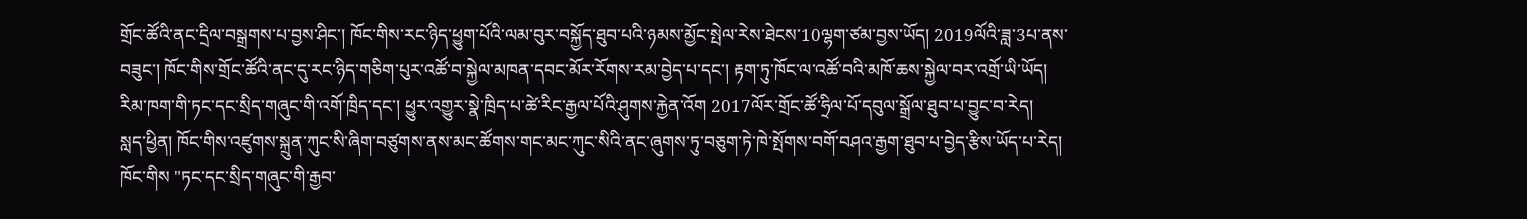གྲོང་ཚོའི་ནང་དྲིལ་བསྒྲགས་པ་བྱས་ཤིང་། ཁོང་གིས་རང་ཉིད་ཕྱུག་པོའི་ལམ་བུར་བསྐྱོད་ཐུབ་པའི་ཉམས་མྱོང་སྤེལ་རེས་ཐེངས་10ལྷག་ཙམ་བྱས་ཡོད། 2019ལོའི་ཟླ་3པ་ནས་བཟུང་། ཁོང་གིས་གྲོང་ཚོའི་ནང་དུ་རང་ཉིད་གཅིག་པུར་འཚོ་བ་སྐྱེལ་མཁན་དབང་མོར་རོགས་རམ་བྱེད་པ་དང་། རྟག་ཏུ་ཁོང་ལ་འཚོ་བའི་མཁོ་ཆས་སྐྱེལ་བར་འགྲོ་ཡི་ཡོད། རིམ་ཁག་གི་ཏང་དང་སྲིད་གཞུང་གི་འགོ་ཁྲིད་དང་། ཕྱུར་འགྱུར་སྣེ་ཁྲིད་པ་ཚེ་རིང་རྒྱལ་པོའི་ཤུགས་རྐྱེན་འོག 2017ལོར་གྲོང་ཚོ་ཧྲིལ་པོ་དབུལ་སྒྲོལ་ཐུབ་པ་བྱུང་བ་རེད།
སླད་ཕྱིན། ཁོང་གིས་འཛུགས་སྐྲུན་ཀུང་སི་ཞིག་བཙུགས་ནས་མང་ཚོགས་གང་མང་ཀུང་སིའི་ནང་ཞུགས་ཏུ་བཅུག་ཏེ་ཁེ་སྤོགས་བགོ་བཤའ་རྒྱག་ཐུབ་པ་བྱེད་རྩིས་ཡོད་པ་རེད། ཁོང་གིས "ཏང་དང་སྲིད་གཞུང་གི་རྒྱབ་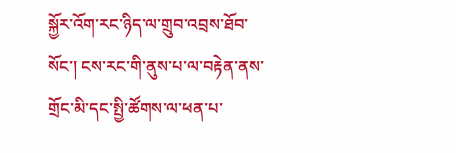སྐྱོར་འོག་རང་ཉིད་ལ་གྲུབ་འབྲས་ཐོབ་སོང་། ངས་རང་གི་ནུས་པ་ལ་བརྟེན་ནས་གྲོང་མི་དང་སྤྱི་ཚོགས་ལ་ཕན་པ་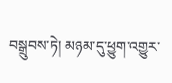བསྒྲུབས་ཏེ། མཉམ་དུ་ཕྱུག་འགྱུར་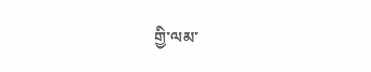གྱི་ལམ་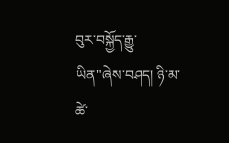བུར་བསྐྱོད་རྒྱུ་ཡིན"ཞེས་བཤད། ཉི་མ་ཚེ་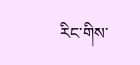རིང་གིས་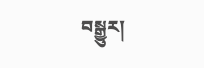བསྒྱུར།